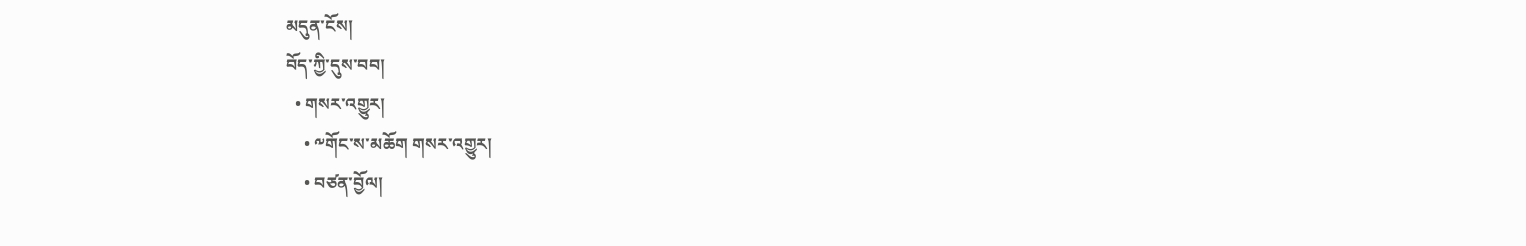མདུན་ངོས།
བོད་ཀྱི་དུས་བབ།
  • གསར་འགྱུར།
    • ༸གོང་ས་མཆོག གསར་འགྱུར།
    • བཙན་བྱོལ།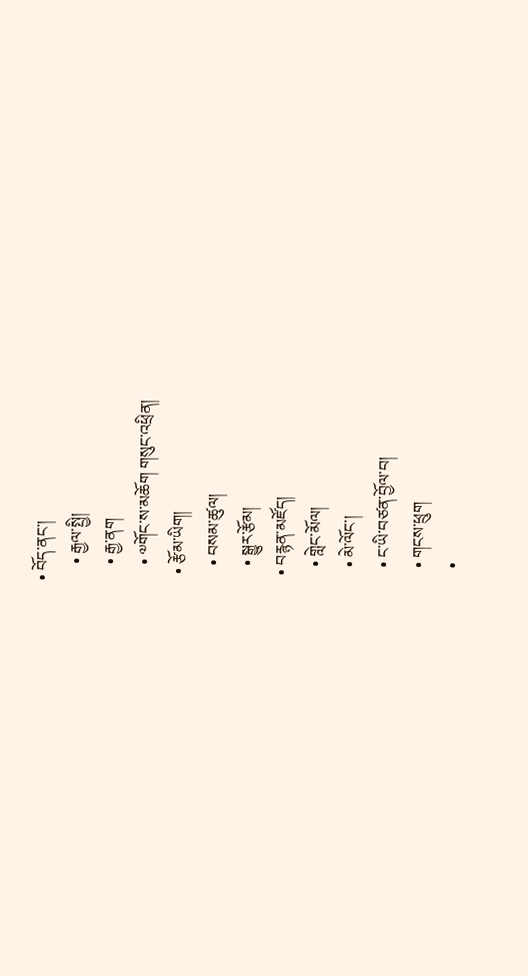• བོད་ནང་།
    • རྒྱལ་སྤྱི།
    • རྒྱ་ནག
    • ༧གོང་ས་མཆོག གསུང་འཕྲིན།
  • རྩོམ་ཡིག།
    • བསམ་ཚུལ།
    • སྒྱུར་རྩོམ།
  • བརྙན་མཛོད།
    • གླེང་མོལ།
    • མེ་ལོང་།
    • ང་ཡི་བཙན་བྱོལ་བ།
    • གངས་ཕྲུག
    •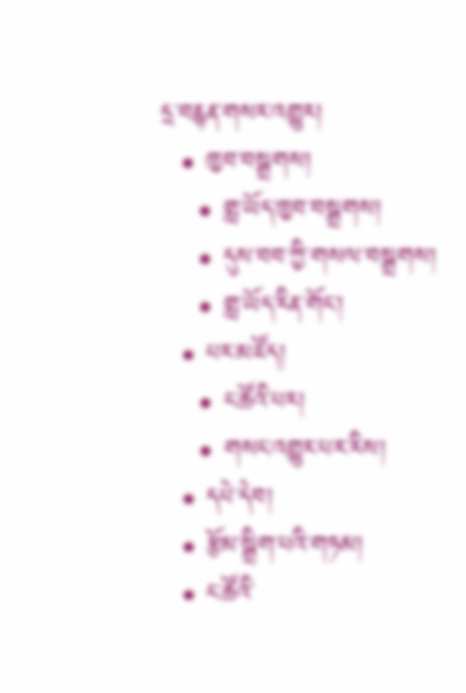དྲ་བརྙན་གསར་འགྱུར།
  • ཁྱབ་བསྒྲགས།
    • གླ་ཡོད་ཁྱབ་བསྒྲགས།
    • དུས་བབ་ཀྱི་གསལ་བསྒྲགས།
    • གླ་ཡོད་རིན་གོང་།
  • པར་མཛོད།
    • ང་ཚོའི་པར།
    • གསང་འགྱུར་པར་རིས།
  • དཔེ་དེབ།
  • རྩོམ་སྒྲིག་པའི་གཏམ།
  • ང་ཚོའི་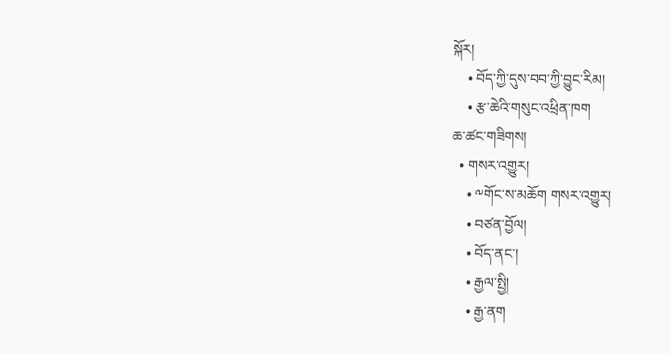སྐོར།
    • བོད་ཀྱི་དུས་བབ་ཀྱི་བྱུང་རིམ།
    • རྩ་ཆེའི་གསུང་འཕྲིན་ཁག
ཆ་ཚང་གཟིགས།
  • གསར་འགྱུར།
    • ༸གོང་ས་མཆོག གསར་འགྱུར།
    • བཙན་བྱོལ།
    • བོད་ནང་།
    • རྒྱལ་སྤྱི།
    • རྒྱ་ནག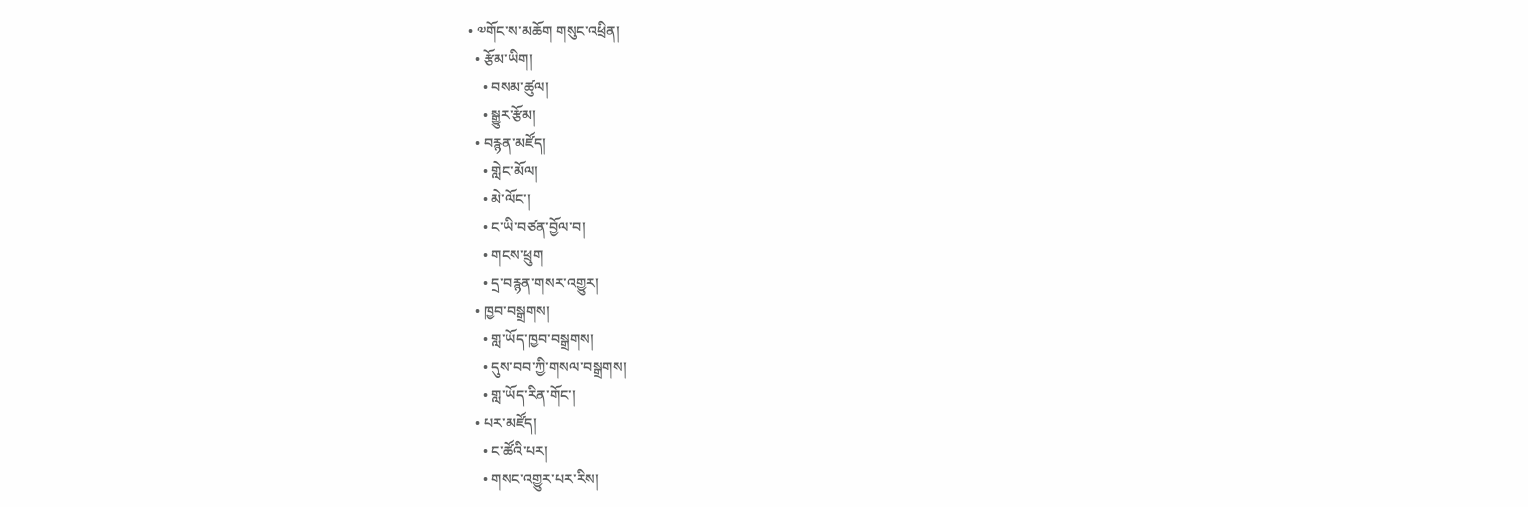• ༧གོང་ས་མཆོག གསུང་འཕྲིན།
  • རྩོམ་ཡིག།
    • བསམ་ཚུལ།
    • སྒྱུར་རྩོམ།
  • བརྙན་མཛོད།
    • གླེང་མོལ།
    • མེ་ལོང་།
    • ང་ཡི་བཙན་བྱོལ་བ།
    • གངས་ཕྲུག
    • དྲ་བརྙན་གསར་འགྱུར།
  • ཁྱབ་བསྒྲགས།
    • གླ་ཡོད་ཁྱབ་བསྒྲགས།
    • དུས་བབ་ཀྱི་གསལ་བསྒྲགས།
    • གླ་ཡོད་རིན་གོང་།
  • པར་མཛོད།
    • ང་ཚོའི་པར།
    • གསང་འགྱུར་པར་རིས།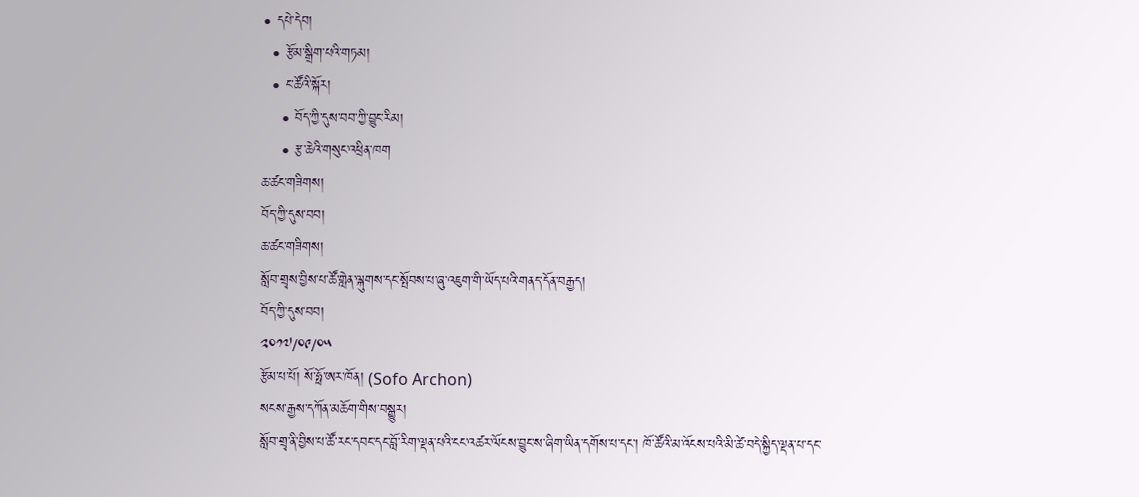• དཔེ་དེབ།
  • རྩོམ་སྒྲིག་པའི་གཏམ།
  • ང་ཚོའི་སྐོར།
    • བོད་ཀྱི་དུས་བབ་ཀྱི་བྱུང་རིམ།
    • རྩ་ཆེའི་གསུང་འཕྲིན་ཁག
ཆ་ཚང་གཟིགས།
བོད་ཀྱི་དུས་བབ།
ཆ་ཚང་གཟིགས།
སློབ་གྲྭས་བྱིས་པ་ཚོ་གླེན་ལྐུགས་དང་སྤོབས་པ་ཞུ་འཇུག་གི་ཡོད་པའི་གནད་དོན་བརྒྱད།
བོད་ཀྱི་དུས་བབ།
༢༠༡༧/༠༩/༠༥
རྩོམ་པ་པོ། སོ་ཧྥོ་ཨར་ཁོན། (Sofo Archon)
སངས་རྒྱས་དཀོན་མཆོག་གིས་བསྒྱུར།
སློབ་གྲྭ་ནི་བྱིས་པ་ཚོ་རང་དབང་དང་བློ་རིག་ལྡན་པའི་ངང་འཚར་ལོངས་བྱུང་ས་ཞིག་ཡིན་དགོས་པ་དང་། ཁོ་ཚོའི་མ་འོངས་པའི་མི་ཚེ་བདེ་སྐྱིད་ལྡན་པ་དང་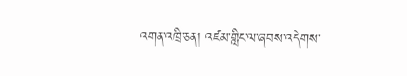འགན་འཁྲི་ཅན། འཛམ་གླིང་ལ་ཞབས་འདེགས་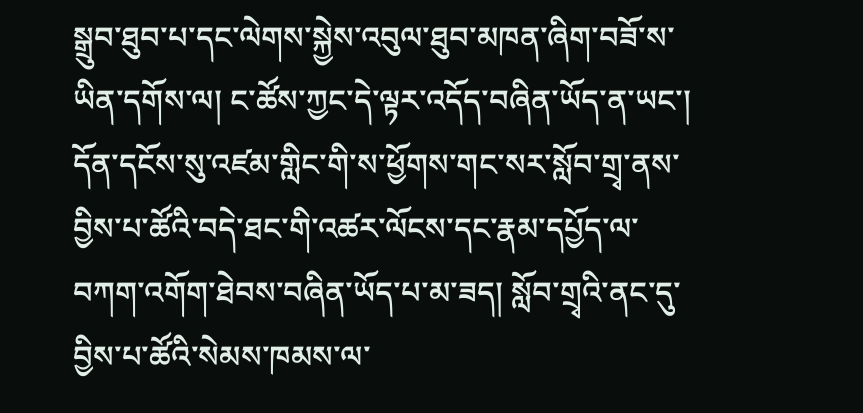སྒྲུབ་ཐུབ་པ་དང་ལེགས་སྐྱེས་འབུལ་ཐུབ་མཁན་ཞིག་བཟོ་ས་ཡིན་དགོས་ལ། ང་ཚོས་ཀྱང་དེ་ལྟར་འདོད་བཞིན་ཡོད་ན་ཡང་། དོན་དངོས་སུ་འཛམ་གླིང་གི་ས་ཕྱོགས་གང་སར་སློབ་གྲྭ་ནས་བྱིས་པ་ཚོའི་བདེ་ཐང་གི་འཚར་ལོངས་དང་རྣམ་དཔྱོད་ལ་བཀག་འགོག་ཐེབས་བཞིན་ཡོད་པ་མ་ཟད། སློབ་གྲྭའི་ནང་དུ་བྱིས་པ་ཚོའི་སེམས་ཁམས་ལ་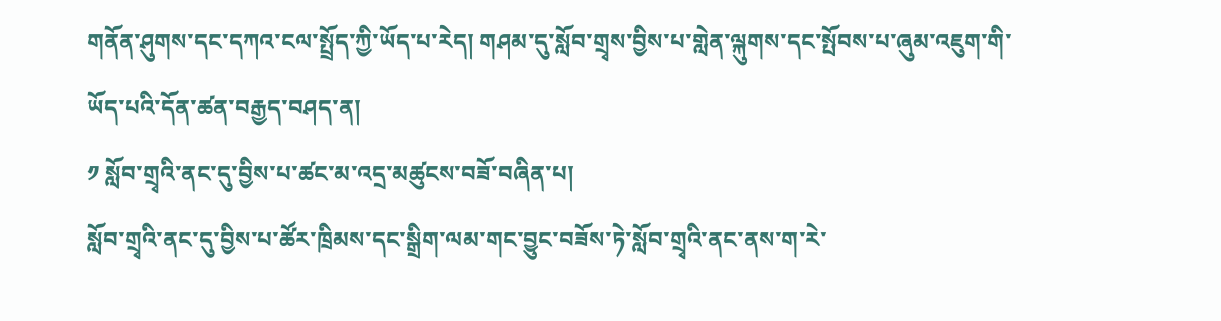གནོན་ཤུགས་དང་དཀའ་ངལ་སྤྲོད་ཀྱི་ཡོད་པ་རེད། གཤམ་དུ་སློབ་གྲྭས་བྱིས་པ་གླེན་ལྐུགས་དང་སྤོབས་པ་ཞུམ་འཇུག་གི་ཡོད་པའི་དོན་ཚན་བརྒྱད་བཤད་ན།
༡ སློབ་གྲྭའི་ནང་དུ་བྱིས་པ་ཚང་མ་འདྲ་མཚུངས་བཟོ་བཞིན་པ།
སློབ་གྲྭའི་ནང་དུ་བྱིས་པ་ཚོར་ཁྲིམས་དང་སྒྲིག་ལམ་གང་བྱུང་བཟོས་ཏེ་སློབ་གྲྭའི་ནང་ནས་ག་རེ་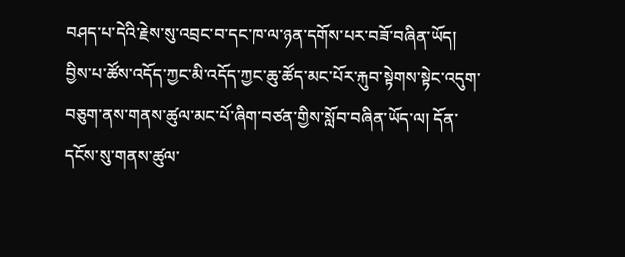བཤད་པ་དེའི་རྗེས་སུ་འབྲང་བ་དང་ཁ་ལ་ཉན་དགོས་པར་བཟོ་བཞིན་ཡོད། བྱིས་པ་ཚོས་འདོད་ཀྱང་མི་འདོད་ཀྱང་ཆུ་ཚོད་མང་པོར་རྐུབ་སྟེགས་སྟེང་འདུག་བཅུག་ནས་གནས་ཚུལ་མང་པོ་ཞིག་བཙན་གྱིས་སློབ་བཞིན་ཡོད་ལ། དོན་དངོས་སུ་གནས་ཚུལ་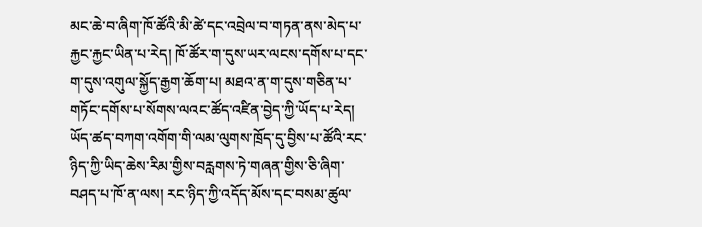མང་ཆེ་བ་ཞིག་ཁོ་ཚོའི་མི་ཚེ་དང་འབྲེལ་བ་གཏན་ནས་མེད་པ་རྐྱང་རྐྱང་ཡིན་པ་རེད། ཁོ་ཚོར་ག་དུས་ཡར་ལངས་དགོས་པ་དང་ག་དུས་འགུལ་སྐྱོད་རྒྱག་ཆོག་པ། མཐའ་ན་ག་དུས་གཅིན་པ་གཏོང་དགོས་པ་སོགས་ལའང་ཚོད་འཛིན་བྱེད་ཀྱི་ཡོད་པ་རེད། ཡོད་ཚད་བཀག་འགོག་གི་ལམ་ལུགས་ཁྲོད་དུ་བྱིས་པ་ཚོའི་རང་ཉིད་ཀྱི་ཡིད་ཆེས་རིམ་གྱིས་བརླགས་ཏེ་གཞན་གྱིས་ཅི་ཞིག་བཤད་པ་ཁོ་ན་ལས། རང་ཉིད་ཀྱི་འདོད་མོས་དང་བསམ་ཚུལ་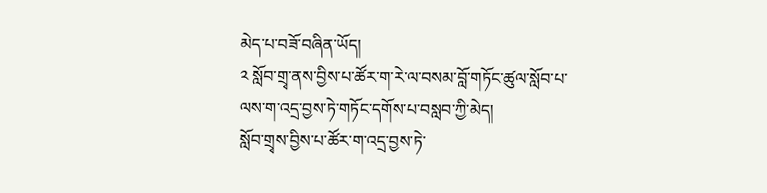མེད་པ་བཟོ་བཞིན་ཡོད།
༢ སློབ་གྲྭ་ནས་བྱིས་པ་ཚོར་ག་རེ་ལ་བསམ་བློ་གཏོང་ཚུལ་སློབ་པ་ལས་ག་འདྲ་བྱས་ཏེ་གཏོང་དགོས་པ་བསླབ་ཀྱི་མེད།
སློབ་གྲྭས་བྱིས་པ་ཚོར་ག་འདྲ་བྱས་ཏེ་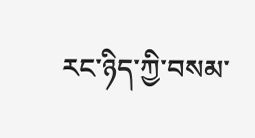རང་ཉིད་ཀྱི་བསམ་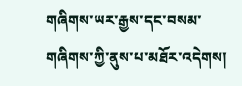གཞིགས་ཡར་རྒྱས་དང་བསམ་གཞིགས་ཀྱི་ནུས་པ་མཐོར་འདེགས།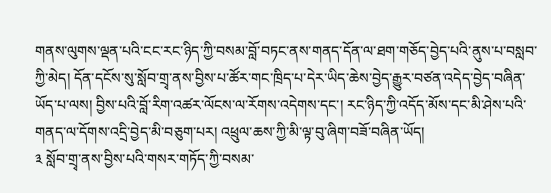གནས་ལུགས་ལྡན་པའི་ངང་རང་ཉིད་ཀྱི་བསམ་བློ་བཏང་ནས་གནད་དོན་ལ་ཐག་གཅོད་བྱེད་པའི་ནུས་པ་བསླབ་ཀྱི་མེད། དོན་དངོས་སུ་སློབ་གྲྭ་ནས་བྱིས་པ་ཚོར་གང་ཁྲིད་པ་དེར་ཡིད་ཆེས་བྱེད་རྒྱུར་བཙན་འདེད་བྱེད་བཞིན་ཡོད་པ་ལས། བྱིས་པའི་བློ་རིག་འཚར་ལོངས་ལ་རོགས་འདེགས་དང་། རང་ཉིད་ཀྱི་འདོད་མོས་དང་མི་ཤེས་པའི་གནད་ལ་དོགས་འདྲི་བྱེད་མི་བཅུག་པར། འཕྲུལ་ཆས་ཀྱི་མི་ལྟ་བུ་ཞིག་བཟོ་བཞིན་ཡོད།
༣ སློབ་གྲྭ་ནས་བྱིས་པའི་གསར་གཏོད་ཀྱི་བསམ་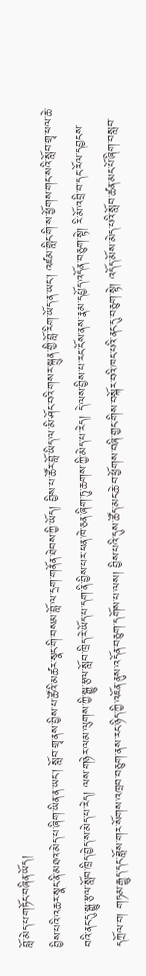བློ་མེད་པ་གཏོང་བཞིན་ཡོད།
བྱིས་པའི་འཆར་སྣང་ནི་མཐའ་མེད་པ་ཞིག་ཡིན་ན་ཡང་། སློབ་གྲྭ་ནས་བྱིས་པ་ཚོའི་མཚར་སྣང་གི་བསམ་བློ་ལ་དྲག་གནོན་ཐེབས་ཀྱི་ཡོད། བྱིས་པ་ཚོར་བློ་ཡིད་ལ་མི་ཤོང་བའི་གསར་སྐྲུན་གྱི་བློ་རིག་ཡོད་ན་ཡང་། འཛམ་གླིང་གི་ས་ཕྱོགས་གང་སའི་སློབ་གྲྭ་ཕལ་ཆེ་བའི་ནང་དུ་སྒྱུ་རྩལ་སློབ་ཁྲིད་བྱེད་ས་མེད་པ་རེད། ལས་གཉེར་ལམ་ལུགས་ཀྱི་སྒྱུ་རྩལ་སློབ་ཁྲིད་རེ་ཡོད་པ་དག་ནི་བྱིས་པར་ཕན་ཁེ་ཅན་ཞིག་ཏུ་ཆགས་ཀྱི་མེད་པ་རེད། དེ་ལས་བྱིས་པ་རང་ངོས་ནས་རྣམ་དཔྱོད་འདོན་བཅུག་སྟེ། རི་མོ་འབྲི་བ་དང་རོལ་དབྱངས་དཀྲོལ་བ། གཏམ་རྒྱུད་དང་ཟློས་གར་སོགས་འཁྲབ་བཅུག་ནས་རང་ཉིད་ཀྱི་འཇོན་ནུས་འདོན་བཅུག་དགོས་པ་ལས། བྱིས་པའི་དུས་ཚོད་མང་ཆེ་བ་ཕྱོགས་བཞི་གྱང་གིས་བསྐོར་བའི་ཁང་པའི་ནང་དུ་བཅུག་སྟེ། འདོད་མོས་མེད་པའི་སློབ་ཚན་མང་པོ་ཞིག་བསླབ་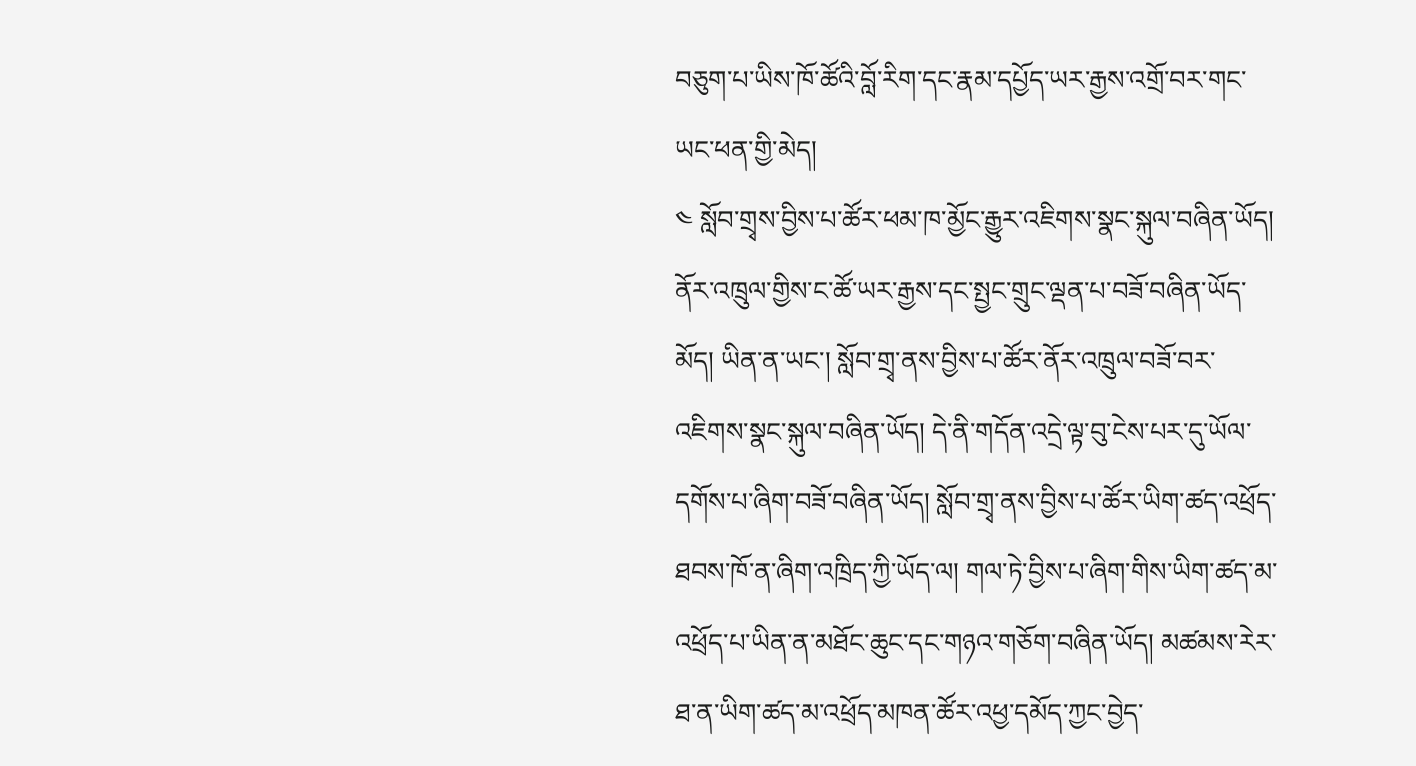བཅུག་པ་ཡིས་ཁོ་ཚོའི་བློ་རིག་དང་རྣམ་དཔྱོད་ཡར་རྒྱས་འགྲོ་བར་གང་ཡང་ཕན་གྱི་མེད།
༤ སློབ་གྲྭས་བྱིས་པ་ཚོར་ཕམ་ཁ་མྱོང་རྒྱུར་འཇིགས་སྣང་སྐུལ་བཞིན་ཡོད།
ནོར་འཁྲུལ་གྱིས་ང་ཚོ་ཡར་རྒྱས་དང་སྤྱང་གྲུང་ལྡན་པ་བཟོ་བཞིན་ཡོད་མོད། ཡིན་ན་ཡང་། སློབ་གྲྭ་ནས་བྱིས་པ་ཚོར་ནོར་འཁྲུལ་བཟོ་བར་འཇིགས་སྣང་སྐུལ་བཞིན་ཡོད། དེ་ནི་གདོན་འདྲེ་ལྟ་བུ་ངེས་པར་དུ་ཡོལ་དགོས་པ་ཞིག་བཟོ་བཞིན་ཡོད། སློབ་གྲྭ་ནས་བྱིས་པ་ཚོར་ཡིག་ཚད་འཕྲོད་ཐབས་ཁོ་ན་ཞིག་འཁྲིད་ཀྱི་ཡོད་ལ། གལ་ཏེ་བྱིས་པ་ཞིག་གིས་ཡིག་ཚད་མ་འཕྲོད་པ་ཡིན་ན་མཐོང་ཆུང་དང་གཉའ་གཅོག་བཞིན་ཡོད། མཚམས་རེར་ཐ་ན་ཡིག་ཚད་མ་འཕྲོད་མཁན་ཚོར་འཕྱ་དམོད་ཀྱང་བྱེད་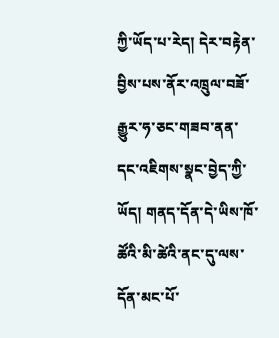ཀྱི་ཡོད་པ་རེད། དེར་བརྟེན་བྱིས་པས་ནོར་འཁྲུལ་བཟོ་རྒྱུར་ཧ་ཅང་གཟབ་ནན་དང་འཇིགས་སྣང་བྱེད་ཀྱི་ཡོད། གནད་དོན་དེ་ཡིས་ཁོ་ཚོའི་མི་ཚེའི་ནང་དུ་ལས་དོན་མང་པོ་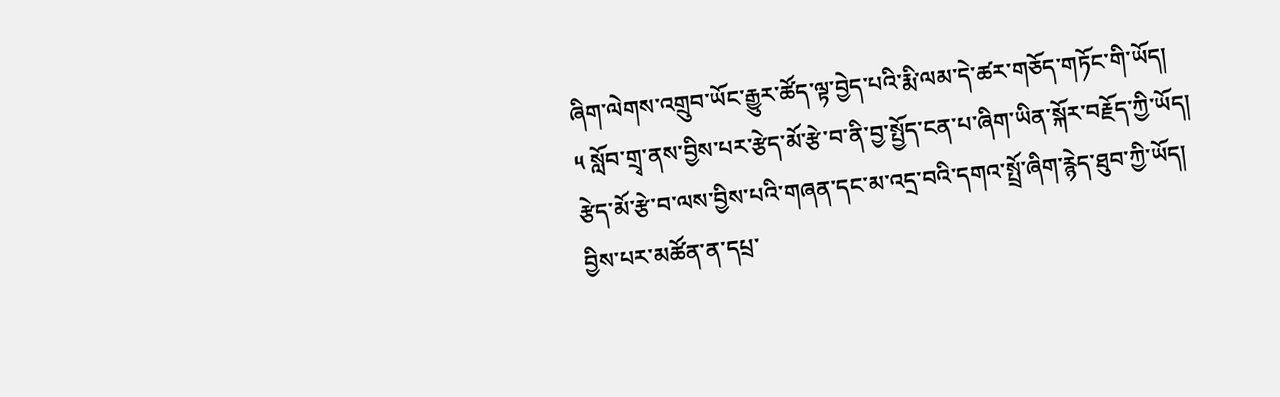ཞིག་ལེགས་འགྲུབ་ཡོང་རྒྱུར་ཚོད་ལྟ་བྱེད་པའི་རྨི་ལམ་དེ་ཚར་གཅོད་གཏོང་གི་ཡོད།
༥ སློབ་གྲྭ་ནས་བྱིས་པར་རྩེད་མོ་རྩེ་བ་ནི་བྱ་སྤྱོད་ངན་པ་ཞིག་ཡིན་སྐོར་བརྗོད་ཀྱི་ཡོད།
རྩེད་མོ་རྩེ་བ་ལས་བྱིས་པའི་གཞན་དང་མ་འདྲ་བའི་དགའ་སྤྲོ་ཞིག་རྙེད་ཐུབ་ཀྱི་ཡོད། བྱིས་པར་མཚོན་ན་དཔྲ་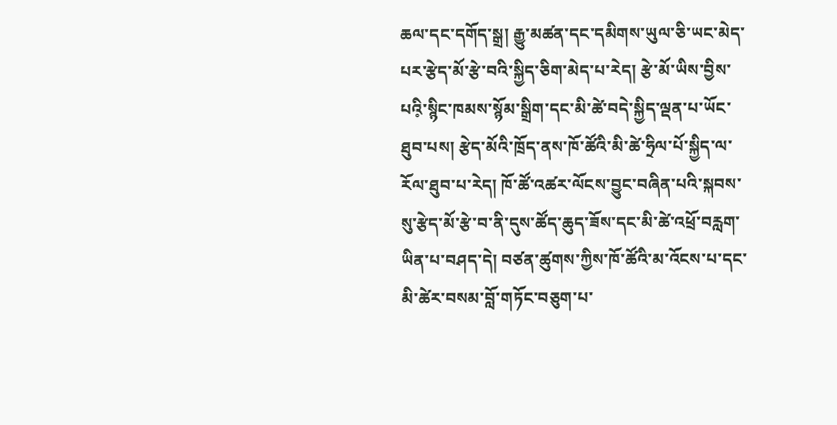ཆལ་དང་དགོད་སྒྲ། རྒྱུ་མཚན་དང་དམིགས་ཡུལ་ཅི་ཡང་མེད་པར་རྩེད་མོ་རྩེ་བའི་སྐྱིད་ཅིག་མེད་པ་རེད། རྩེ་མོ་ཡིས་བྱིས་པའི༷་སྙིང་ཁམས་སྙོམ་སྒྲིག་དང་མི་ཚེ་བདེ་སྐྱིད་ལྡན་པ་ཡོང་ཐུབ་པས། རྩེད་མོའི་ཁྲོད་ནས་ཁོ་ཚོའི་མི་ཚེ་ཧྲིལ་པོ་སྐྱིད་ལ་རོལ་ཐུབ་པ་རེད། ཁོ་ཚོ་འཚར་ལོངས་བྱུང་བཞིན་པའི་སྐབས་སུ་རྩེད་མོ་རྩེ་བ་ནི་དུས་ཚོད་ཆུད་ཟོས་དང་མི་ཚེ་འཕྲོ་བརླག་ཡིན་པ་བཤད་དེ། བཙན་ཚུགས་ཀྱིས་ཁོ་ཚོའི་མ་འོངས་པ་དང་མི་ཚེར་བསམ་བློ་གཏོང་བཅུག་པ་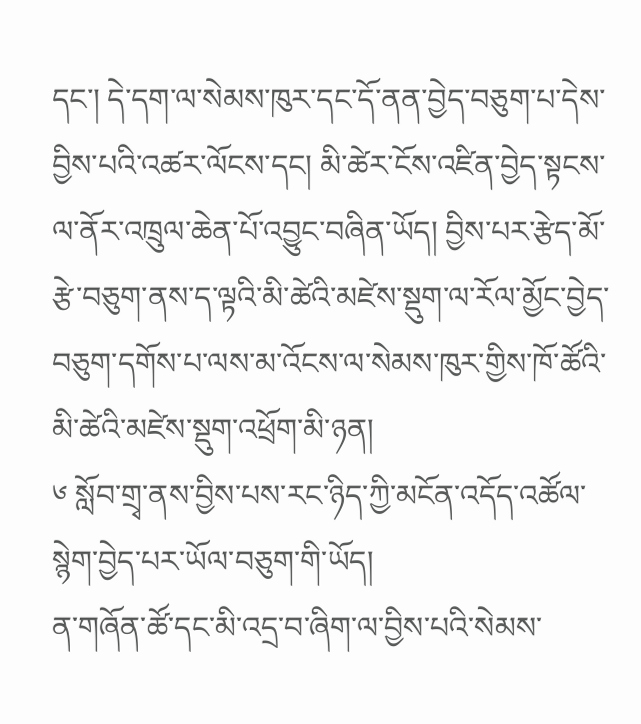དང་། དེ་དག་ལ་སེམས་ཁུར་དང་དོ་ནན་བྱེད་བཅུག་པ་དེས་བྱིས་པའི་འཚར་ལོངས་དང། མི་ཚེར་ངོས་འཛིན་བྱེད་སྟངས་ལ་ནོར་འཁྲུལ་ཆེན་པོ་འབྱུང་བཞིན་ཡོད། བྱིས་པར་རྩེད་མོ་རྩེ་བཅུག་ནས་ད་ལྟའི་མི་ཚེའི་མཛེས་སྡུག་ལ་རོལ་མྱོང་བྱེད་བཅུག་དགོས་པ་ལས་མ་འོངས་ལ་སེམས་ཁུར་གྱིས་ཁོ་ཚོའི་མི་ཚེའི་མཛེས་སྡུག་འཕྲོག་མི་ཉན།
༦ སློབ་གྲྭ་ནས་བྱིས་པས་རང་ཉིད་ཀྱི་མངོན་འདོད་འཚོལ་སྙེག་བྱེད་པར་ཡོལ་བཅུག་གི་ཡོད།
ན་གཞོན་ཚོ་དང་མི་འདྲ་བ་ཞིག་ལ་བྱིས་པའི་སེམས་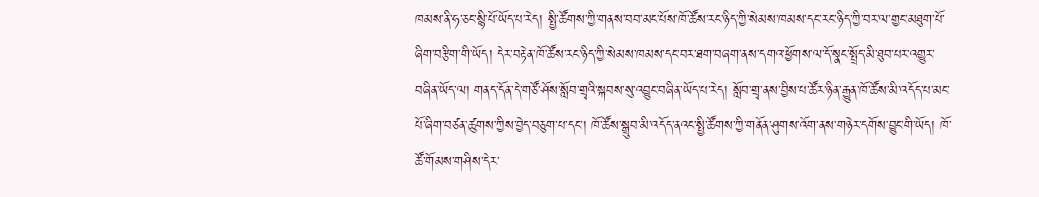ཁམས་ནི་ཧ་ཅང་སྙི་པོ་ཡོད་པ་རེད། སྤྱི་ཚོགས་ཀྱི་གནས་བབ་མང་པོས་ཁོ་ཚོས་རང་ཉིད་ཀྱི་སེམས་ཁམས་དང་རང་ཉིད་ཀྱི་བར་ལ་གྱང་མཐུག་པོ་ཞིག་བརྩིག་གི་ཡོད། དེར་བརྟེན་ཁོ་ཚོས་རང་ཉིད་ཀྱི་སེམས་ཁམས་དང་བར་ཐག་བཞག་ནས་དགའ་ཕྱོགས་ལ་དོ་སྣང་སྤྲོད་མི་ཐུབ་པར་འགྱུར་བཞིན་ཡོད་ལ། གནད་དོན་དེ་གཙོ་ཤོས་སློབ་གྲྭའི་སྐབས་སུ་འབྱུང་བཞིན་ཡོད་པ་རེད། སློབ་གྲྭ་ནས་བྱིས་པ་ཚོར་ཉིན་རྒྱུན་ཁོ་ཚོས་མི་འདོད་པ་མང་པོ་ཞིག་བཙན་ཚུགས་ཀྱིས་བྱེད་བཅུག་པ་དང་། ཁོ་ཚོས་སྒྲུབ་མི་འདོད་ནའང་སྤྱི་ཚོགས་ཀྱི་གནོན་ཤུགས་འོག་ནས་གཉེར་དགོས་བྱུང་གི་ཡོད། ཁོ་ཚོ་གོམས་གཤིས་དེར་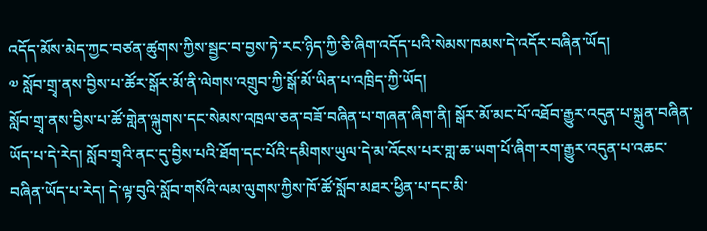འདོད་མོས་མེད་ཀྱང་བཙན་ཚུགས་ཀྱིས་སྦྱང་བ་བྱས་ཏེ་རང་ཉིད་ཀྱི་ཅི་ཞིག་འདོད་པའི་སེམས་ཁམས་དེ་འདོར་བཞིན་ཡོད།
༧ སློབ་གྲྭ་ནས་བྱིས་པ་ཚོར་སྒོར་མོ་ནི་ལེགས་འགྲུབ་ཀྱི་སྒོ་མོ་ཡིན་པ་འཁྲིད་ཀྱི་ཡོད།
སློབ་གྲྭ་ནས་བྱིས་པ་ཚོ་གླེན་ལྐུགས་དང་སེམས་འཁྲལ་ཅན་བཟོ་བཞིན་པ་གཞན་ཞིག་ནི། སྒོར་མོ་མང་པོ་འཐོབ་རྒྱུར་འདུན་པ་སྐྲུན་བཞིན་ཡོད་པ་དེ་རེད། སློབ་གྲྭའི་ནང་དུ་བྱིས་པའི་ཐོག་དང་པོའི་དམིགས་ཡུལ་དེ་མ་འོངས་པར་གླ་ཆ་ཡག་པོ་ཞིག་རག་རྒྱུར་འདུན་པ་འཆང་བཞིན་ཡོད་པ་རེད། དེ་ལྟ་བུའི་སློབ་གསོའི་ལམ་ལུགས་ཀྱིས་ཁོ་ཚོ་སློབ་མཐར་ཕྱིན་པ་དང་མི་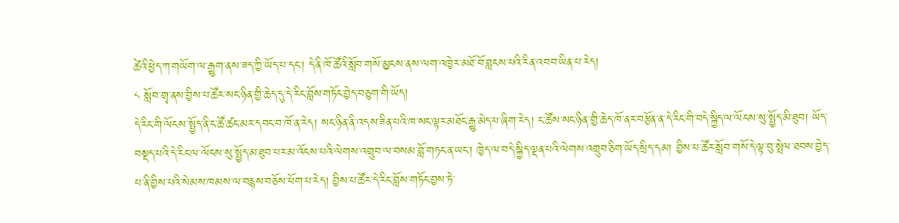ཚེའི་ཕྱེད་ཀ་གཡོག་ལ་རྒྱུག་ནས་ཟད་ཀྱི་ཡོད་པ་དང་། དེ་ནི་ཁོ་ཚོའི་སློབ་གསོ་མྱངས་ནས་ལག་འཁྱེར་མཐོ་བོ་བླངས་པའི་རིན་འབབ་ཡིན་པ་རེད།
༨ སློབ་གྲྭ་ནས་བྱིས་པ་ཚོར་སང་ཉིན་གྱི་ཆེད་དུ་དེ་རིང་བློས་གཏོང་བྱེད་བཅུག་གི་ཡོད།
དེ་རིང་གི་ལོངས་སྤྱོད་ནི་ང་ཚོ་ཚང་མར་དབང་བ་ཁོ་ན་རེད། སང་ཉིན་ནི་འདས་ཟིན་པའི་ཁ་སང་ལྟར་མཐོང་རྒྱུ་མེད་པ་ཞིག་རེད། ང་ཚོས་སང་ཉིན་གྱི་ཆེད་ཁོ་ནར་བརྩོན་ན་དེ་རིང་གི་བདེ་སྐྱིད་ལ་ལོངས་སུ་སྤྱོད་མི་ཐུབ། ཡོད་བསྡད་པའི་དེ་རིང་ལ་ལོངས་སུ་སྤྱོད་མ་ཐུབ་པར་མ་འོངས་པའི་ལེགས་འགྲུབ་ལ་བསམ་བློ་གཏང་ན་ཡང་། ཁྱེད་ལ་བདེ་སྐྱིད་ལྡན་པའི་ལེགས་འགྲུབ་ཅིག་ཡོད་སྲིད་དམ། བྱིས་པ་ཚོར་སློབ་གསོ་དེ་ལྟ་བུ་སྤེལ་ཐབས་བྱེད་པ་ནི་བྱིས་པའི་སེམས་ཁམས་ལ་བརྙས་བཅོས་ཕོག་པ་རེད། བྱིས་པ་ཚོར་དེ་རིང་བློས་གཏོང་བྱས་ཏེ་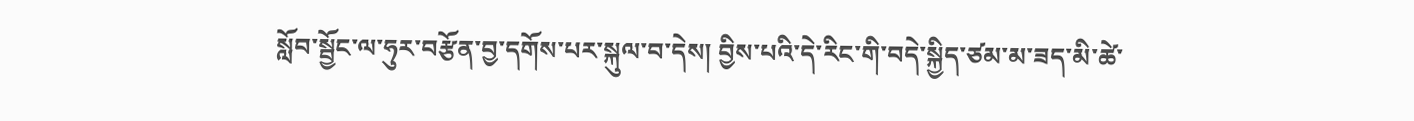སློབ་སྦྱོང་ལ་ཧུར་བརྩོན་བྱ་དགོས་པར་སྐུལ་བ་དེས། བྱིས་པའི་དེ་རིང་གི་བདེ་སྐྱིད་ཙམ་མ་ཟད་མི་ཚེ་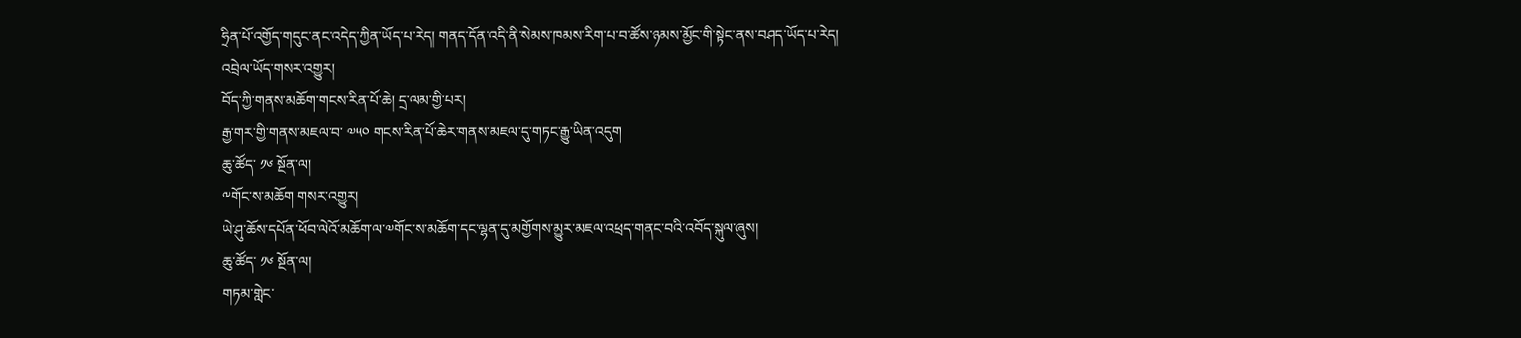ཧྲིན་པོ་འགྱོད་གདུང་ནང་འདེད་ཀྱིན་ཡོད་པ་རེད། གནད་དོན་འདི་ནི་སེམས་ཁམས་རིག་པ་བ་ཚོས་ཉམས་མྱོང་གི་སྟེང་ནས་བཤད་ཡོད་པ་རེད།
འབྲེལ་ཡོད་གསར་འགྱུར།
བོད་ཀྱི་གནས་མཆོག་གངས་རིན་པོ་ཆེ། དྲ་ལམ་གྱི་པར།
རྒྱ་གར་གྱི་གནས་མཇལ་བ་ ༧༥༠ གངས་རིན་པོ་ཆེར་གནས་མཇལ་དུ་གཏང་རྒྱུ་ཡིན་འདུག
ཆུ་ཚོད་ ༡༦ སྔོན་ལ།
༸གོང་ས་མཆོག གསར་འགྱུར།
ཡེ་ཤུ་ཆོས་དཔོན་ཕོབ་ལེའོ་མཆོག་ལ་༧གོང་ས་མཆོག་དང་ལྷན་དུ་མགྱོགས་མྱུར་མཇལ་འཕྲད་གནང་བའི་འབོད་སྐུལ་ཞུས།
ཆུ་ཚོད་ ༡༦ སྔོན་ལ།
གཏམ་གླེང་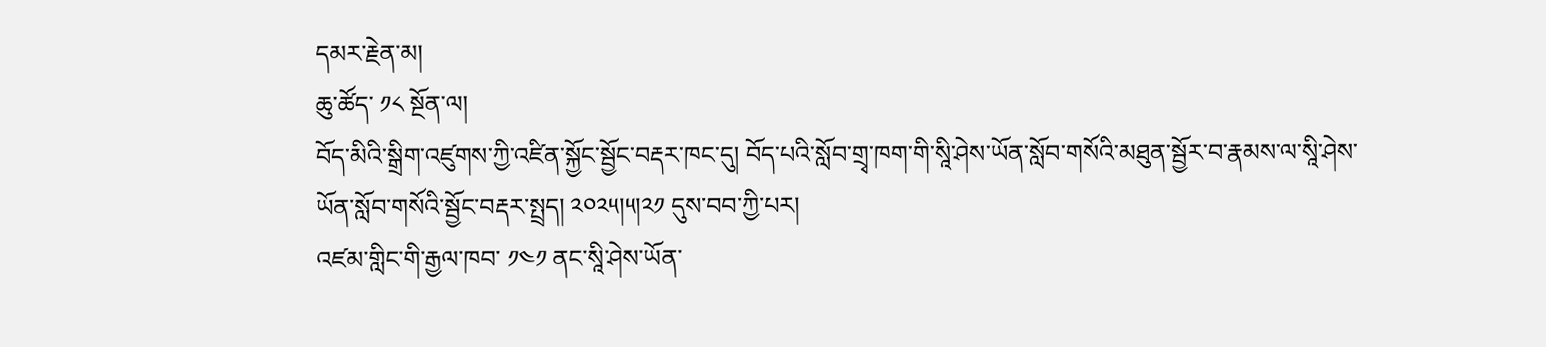དམར་རྗེན་མ།
ཆུ་ཚོད་ ༡༨ སྔོན་ལ།
བོད་མིའི་སྒྲིག་འཛུགས་ཀྱི་འཛིན་སྐྱོང་སྦྱོང་བརྡར་ཁང་དུ། བོད་པའི་སློབ་གྲྭ་ཁག་གི་སཱི་ཤེས་ཡོན་སློབ་གསོའི་མཐུན་སྦྱོར་བ་རྣམས་ལ་སཱི་ཤེས་ཡོན་སློབ་གསོའི་སྦྱོང་བརྡར་སྤྲད། ༢༠༢༥།༥།༢༡ དུས་བབ་ཀྱི་པར།
འཛམ་གླིང་གི་རྒྱལ་ཁབ་ ༡༤༡ ནང་སཱི་ཤེས་ཡོན་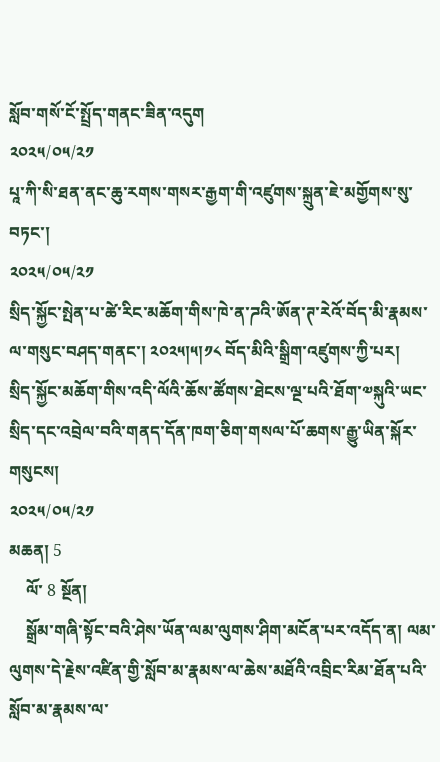སློབ་གསོ་ངོ་སྤྲོད་གནང་ཟིན་འདུག
༢༠༢༥/༠༥/༢༡
པཱ་ཀི་སི་ཐན་ནང་ཆུ་རགས་གསར་རྒྱག་གི་འཛུགས་སྐྲུན་ཇེ་མགྱོགས་སུ་བཏང་།
༢༠༢༥/༠༥/༢༡
སྲིད་སྐྱོང་སྤེན་པ་ཚེ་རིང་མཆོག་གིས་ཁེ་ན་ཌའི་ཨོན་ཊ་རེའོ་བོད་མི་རྣམས་ལ་གསུང་བཤད་གནང་། ༢༠༢༥།༥།༡༨ བོད་མིའི་སྒྲིག་འཛུགས་ཀྱི་པར།
སྲིད་སྐྱོང་མཆོག་གིས་འདི་ལོའི་ཆོས་ཚོགས་ཐེངས་ལྔ་པའི་ཐོག་༧སྐུའི་ཡང་སྲིད་དང་འབྲེལ་བའི་གནད་དོན་ཁག་ཅིག་གསལ་པོ་ཆགས་རྒྱུ་ཡིན་སྐོར་གསུངས།
༢༠༢༥/༠༥/༢༡
མཆན། 5
    ལོ་ 8 སྔོན།
    སྒྲོམ་གཞི་སྟོང་བའི་ཤེས་ཡོན་ལམ་ལུགས་ཤིག་མངོན་པར་འདོད་ན། ལམ་ལུགས་དེ་རྗེས་འཛིན་གྱི་སློབ་མ་རྣམས་ལ་ཆེས་མཐོའི་འབྲིང་རིམ་ཐོན་པའི་སློབ་མ་རྣམས་ལ་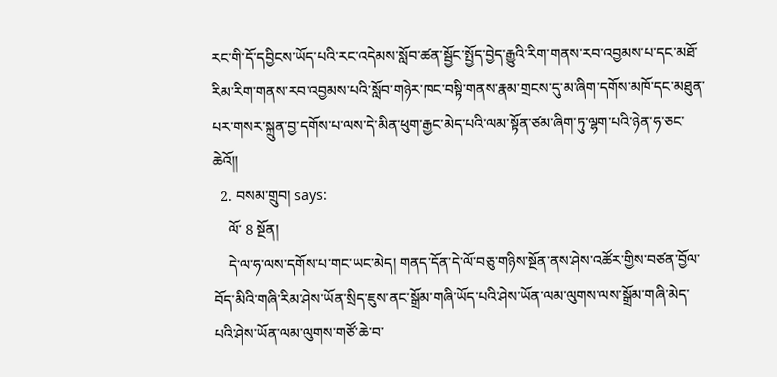རང་གི་དོ་དབྱིངས་ཡོད་པའི་རང་འདེམས་སློབ་ཚན་སྦྱོང་སྤྱོད་བྱེད་རྒྱུའི་རིག་གནས་རབ་འབྱམས་པ་དང་མཐོ་རིམ་རིག་གནས་རབ་འབྱམས་པའི་སློབ་གཉེར་ཁང་བསྟི་གནས་རྣམ་གྲངས་དུ་མ་ཞིག་དགོས་མཁོ་དང་མཐུན་པར་གསར་སྐྲུན་བྱ་དགོས་པ་ལས་དེ་མིན་ཕུག་རྒྱང་མེད་པའི་ལམ་སྟོན་ཙམ་ཞིག་ཏུ་ལྷག་པའི་ཉེན་ཧ་ཅང་ཆེའོ།།
  2. བསམ་གྲུབ། says:
    ལོ་ 8 སྔོན།
    དེ་ལ་ཧ་ལས་དགོས་པ་གང་ཡང་མེད། གནད་དོན་དེ་ལོ་བཅུ་གཉིས་སྔོན་ནས་ཤེས་འཚོར་གྱིས་བཙན་བྱོལ་བོད་མིའི་གཞི་རིམ་ཤེས་ཡོན་སྲིད་ཇུས་ནང་སྒྲོམ་གཞི་ཡོད་པའི་ཤེས་ཡོན་ལམ་ལུགས་ལས་སྒྲོམ་གཞི་མེད་པའི་ཤེས་ཡོན་ལམ་ལུགས་གཙོ་ཆེ་བ་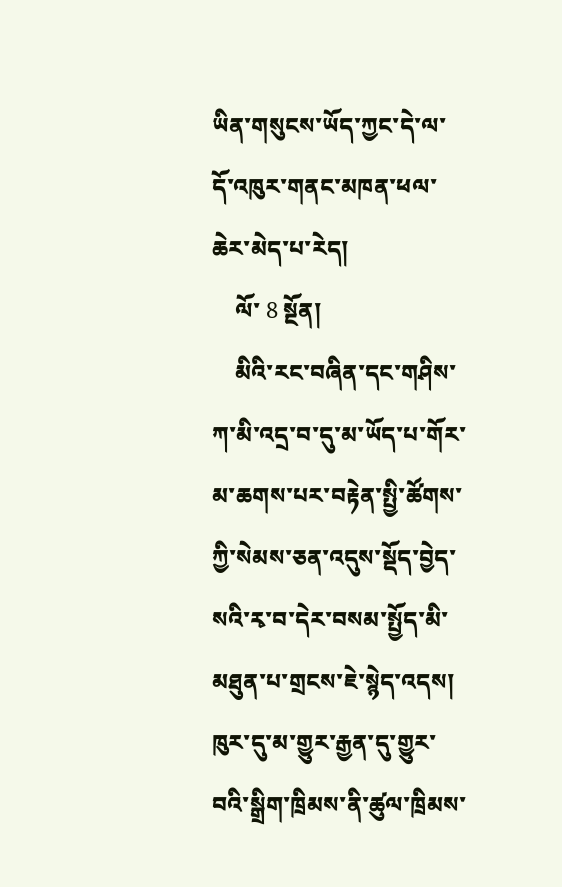ཡིན་གསུངས་ཡོད་ཀྱང་དེ་ལ་དོ་འཁུར་གནང་མཁན་ཕལ་ཆེར་མེད་པ་རེད།
    ལོ་ 8 སྔོན།
    མིའི་རང་བཞིན་དང་གཤིས་ཀ་མི་འདྲ་བ་དུ་མ་ཡོད་པ་གོར་མ་ཆགས་པར་བརྟེན་སྤྱི་ཚོགས་ཀྱི་སེམས་ཅན་འདུས་སྡོད་བྱེད་སའི་རྭ་བ་དེར་བསམ་སྤྱོད་མི་མཐུན་པ་གྲངས་ཇེ་སྙེད་འདས། ཁུར་དུ་མ་གྱུར་རྒྱན་དུ་གྱུར་བའི་སྒྲིག་ཁྲིམས་ནི་ཚུལ་ཁྲིམས་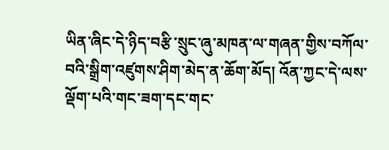ཡིན་ཞིང་དེ་ཉིད་བརྩི་སྲུང་ཞུ་མཁན་ལ་གཞན་གྱིས་བཀོལ་བའི་སྒྲིག་འཛུགས་ཤིག་མེད་ན་ཆོག་མོད། འོན་ཀྱང་དེ་ལས་ལྡོག་པའི་གང་ཟག་དང་གང་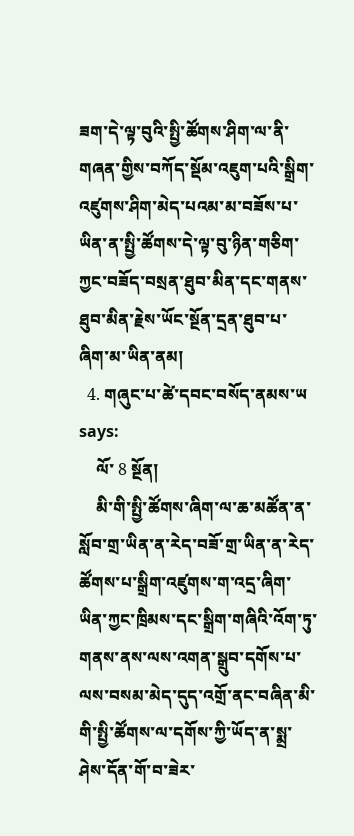ཟག་དེ་ལྟ་བུའི་སྤྱི་ཚོགས་ཤིག་ལ་ནི་གཞན་གྱིས་བཀོད་སྡོམ་འཇུག་པའི་སྒྲིག་འཛུགས་ཤིག་མེད་པའམ་མ་བཟོས་པ་ཡིན་ན་སྤྱི་ཚོགས་དེ་ལྟ་བུ་ཉིན་གཅིག་ཀྱང་བཟོད་བསྲན་ཐུབ་མིན་དང་གནས་ཐུབ་མིན་རྗེས་ཡོང་སྔོན་དྲན་ཐུབ་པ་ཞིག་མ་ཡིན་ནམ།
  4. གཞུང་པ་ཚེ་དབང་བསོད་ནམས་ཡ says:
    ལོ་ 8 སྔོན།
    མི་གི་སྤྱི་ཚོགས་ཞིག་ལ་ཆ་མཚོན་ན་སློབ་གྲ་ཡིན་ན་རེད་བཟོ་གྲ་ཡིན་ན་རེད་ཚོགས་པ་སྒྲིག་འཛུགས་ག་འདྲ་ཞིག་ཡིན་ཀྱང་ཁྲིམས་དང་སྒྲིག་གཞིའི་འོག་ཏུ་གནས་ནས་ལས་འགན་སྒྲུབ་དགོས་པ་ལས་བསམ་མེད་དུད་འགྲོ་ནང་བཞིན་མི་གི་སྤྱི་ཚོགས་ལ་དགོས་ཀྱི་ཡོད་ན་སྨྲ་ཤེས་དོན་གོ་བ་ཟེར་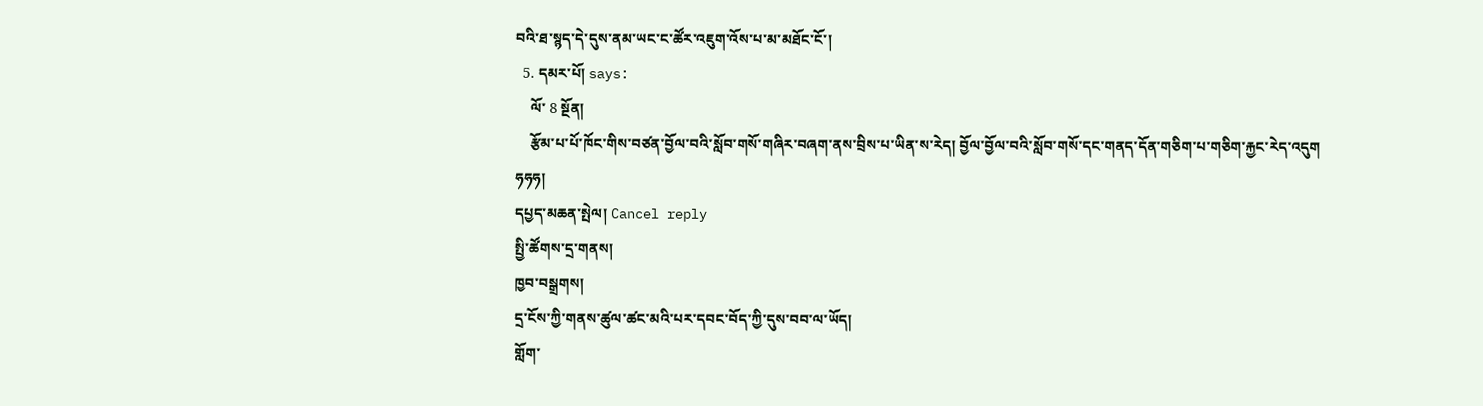བའི་ཐ་སྙད་དེ་དུས་ནམ་ཡང་ང་ཚོར་འཇུག་འོས་པ་མ་མཐོང་ངོ་།
  5. དམར་པོ། says:
    ལོ་ 8 སྔོན།
    རྩོམ་པ་པོ་ཁོང་གིས་བཙན་བྱོལ་བའི་སློབ་གསོ་གཞིར་བཞག་ནས་བྲིས་པ་ཡིན་ས་རེད། བྱོལ་བྱོལ་བའི་སློབ་གསོ་དང་གནད་དོན་གཅིག་པ་གཅིག་རྐྱང་རེད་འདུག ཧཧཧ།
དཔྱད་མཆན་སྤེལ། Cancel reply
སྤྱི་ཚོགས་དྲ་གནས།
ཁྱབ་བསྒྲགས།
དྲ་ངོས་ཀྱི་གནས་ཚུལ་ཚང་མའི་པར་དབང་བོད་ཀྱི་དུས་བབ་ལ་ཡོད།
གློག་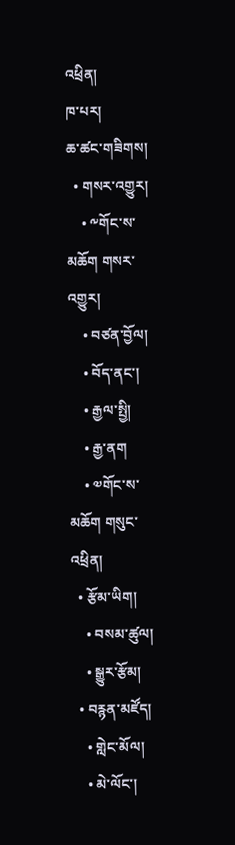འཕྲིན།
ཁ་པར།
ཆ་ཚང་གཟིགས།
  • གསར་འགྱུར།
    • ༸གོང་ས་མཆོག གསར་འགྱུར།
    • བཙན་བྱོལ།
    • བོད་ནང་།
    • རྒྱལ་སྤྱི།
    • རྒྱ་ནག
    • ༧གོང་ས་མཆོག གསུང་འཕྲིན།
  • རྩོམ་ཡིག།
    • བསམ་ཚུལ།
    • སྒྱུར་རྩོམ།
  • བརྙན་མཛོད།
    • གླེང་མོལ།
    • མེ་ལོང་།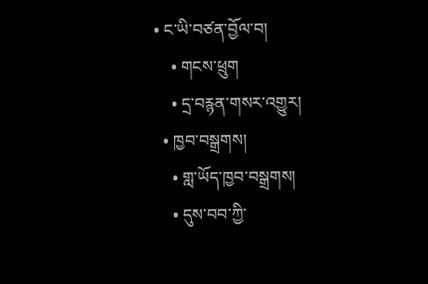• ང་ཡི་བཙན་བྱོལ་བ།
    • གངས་ཕྲུག
    • དྲ་བརྙན་གསར་འགྱུར།
  • ཁྱབ་བསྒྲགས།
    • གླ་ཡོད་ཁྱབ་བསྒྲགས།
    • དུས་བབ་ཀྱི་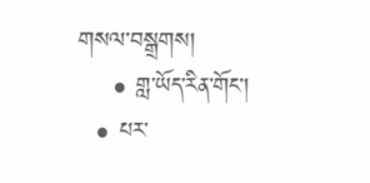གསལ་བསྒྲགས།
    • གླ་ཡོད་རིན་གོང་།
  • པར་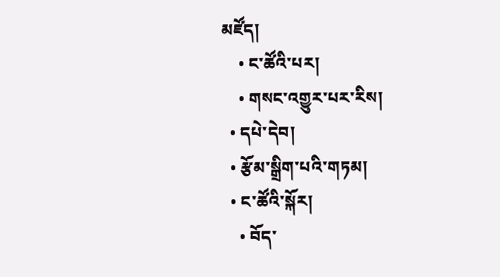མཛོད།
    • ང་ཚོའི་པར།
    • གསང་འགྱུར་པར་རིས།
  • དཔེ་དེབ།
  • རྩོམ་སྒྲིག་པའི་གཏམ།
  • ང་ཚོའི་སྐོར།
    • བོད་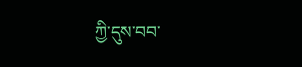ཀྱི་དུས་བབ་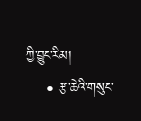ཀྱི་བྱུང་རིམ།
    • རྩ་ཆེའི་གསུང་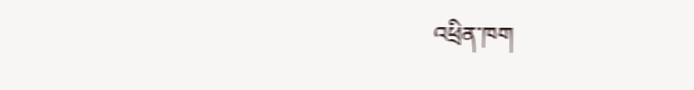འཕྲིན་ཁག